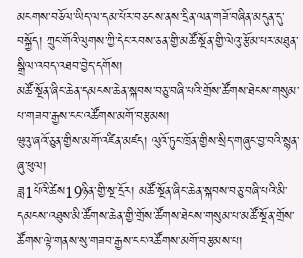མངགས་བཅོལ་ཡིད་ལ་དམ་པོར་བཅངས་ནས་དྲིན་ལན་གཟོ་བཞིན་མདུན་དུ་བསྐྱོད། ཀྲུང་གོའི་ལུགས་ཀྱི་དེང་རབས་ཅན་གྱི་མཚོ་སྔོན་གྱི་ལེའུ་རྩོམ་པར་མཐུན་སྒྲིལ་འབད་འཐབ་བྱེད་དགོས།
མཚོ་སྔོན་ཞིང་ཆེན་དམངས་ཆེན་སྐབས་བཅུ་བཞི་པའི་གྲོས་ཚོགས་ཐེངས་གསུམ་པ་གཟབ་རྒྱས་ངང་འཚོགས་མགོ་བརྩམས།
ཝུའུ་ཞའོ་ཅུན་གྱིས་མགོ་འཛིན་མཛད། ལུའོ་ཏུང་ཁྲོན་གྱིས་སྲིད་གཞུང་བྱ་བའི་སྙན་ཞུ་ཕུལ།
ཟླ1པོའི་ཚེས19ཉིན་གྱི་སྔ་དྲོར། མཚོ་སྔོན་ཞིང་ཆེན་སྐབས་བཅུ་བཞི་པའི་མི་དམངས་འཐུས་མི་ཚོགས་ཆེན་གྱི་གྲོས་ཚོགས་ཐེངས་གསུམ་པ་མཚོ་སྔོན་གྲོས་ཚོགས་ལྟེ་གནས་སུ་གཟབ་རྒྱས་ངང་འཚོགས་མགོ་བརྩམས་པ།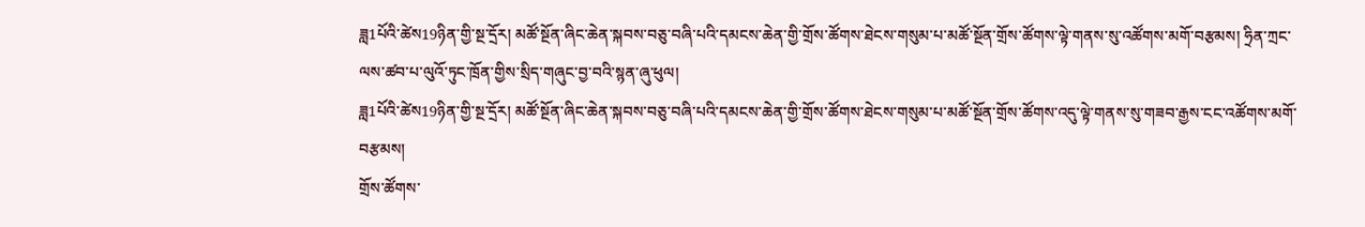ཟླ1པོའི་ཚེས19ཉིན་གྱི་སྔ་དྲོར། མཚོ་སྔོན་ཞིང་ཆེན་སྐབས་བཅུ་བཞི་པའི་དམངས་ཆེན་གྱི་གྲོས་ཚོགས་ཐེངས་གསུམ་པ་མཚོ་སྔོན་གྲོས་ཚོགས་ལྟེ་གནས་སུ་འཚོགས་མགོ་བརྩམས། ཧྲིན་ཀྲང་ལས་ཚབ་པ་ལུའོ་ཏུང་ཁྲོན་གྱིས་སྲིད་གཞུང་བྱ་བའི་སྙན་ཞུ་ཕུལ།
ཟླ1པོའི་ཚེས19ཉིན་གྱི་སྔ་དྲོར། མཚོ་སྔོན་ཞིང་ཆེན་སྐབས་བཅུ་བཞི་པའི་དམངས་ཆེན་གྱི་གྲོས་ཚོགས་ཐེངས་གསུམ་པ་མཚོ་སྔོན་གྲོས་ཚོགས་འདུ་ལྟེ་གནས་སུ་གཟབ་རྒྱས་ངང་འཚོགས་མགོ་བརྩམས།
གྲོས་ཚོགས་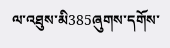ལ་འཐུས་མི385ཞུགས་དགོས་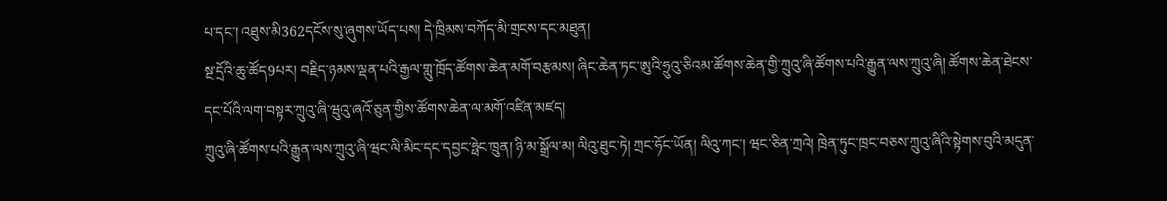པ་དང་། འཐུས་མི362དངོས་སུ་ཞུགས་ཡོད་པས། དེ་ཁྲིམས་བཀོད་མི་གྲངས་དང་མཐུན།
སྔ་དྲོའི་ཆུ་ཚོད9པར། བརྗིད་ཉམས་ལྡན་པའི་རྒྱལ་གླུ་ཁྲོད་ཚོགས་ཆེན་མགོ་བརྩམས། ཞིང་ཆེན་ཏང་ཨུའི་ཧྲུའུ་ཅིའམ་ཚོགས་ཆེན་གྱི་ཀྲུའུ་ཞི་ཚོགས་པའི་རྒྱུན་ལས་ཀྲུའུ་ཞི། ཚོགས་ཆེན་ཐེངས་དང་པོའི་ལག་བསྟར་ཀྲུའུ་ཞི་ཝུའུ་ཞའོ་ཅུན་གྱིས་ཚོགས་ཆེན་ལ་མགོ་འཛིན་མཛད།
ཀྲུའུ་ཞི་ཚོགས་པའི་རྒྱུན་ལས་ཀྲུའུ་ཞི་ཝང་ལི་མིང་དང་དབྱང་ཧྥེང་ཁྲུན། ཉི་མ་སྒྲོལ་མ། ལིའུ་ཐུང་ཏེ། ཀྲང་ཧོང་ཡོན། ལིའུ་ཀང་། ཝང་ཅིན་ཀྲའེ། ཁྲེན་ཏུང་ཁྲང་བཅས་ཀྲུའུ་ཞིའི་སྟེགས་བུའི་མདུན་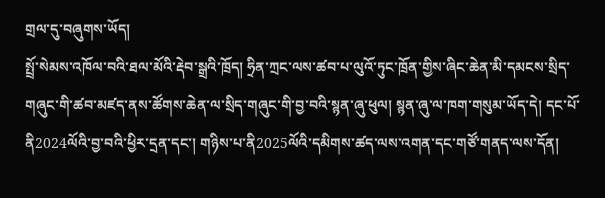གྲལ་དུ་བཞུགས་ཡོད།
སྤྲོ་སེམས་འཁོལ་བའི་ཐལ་མོའི་རྡེབ་སྒྲའི་ཁྲོད། ཧྲིན་ཀྲང་ལས་ཚབ་པ་ལུའོ་ཏུང་ཁྲོན་གྱིས་ཞིང་ཆེན་མི་དམངས་སྲིད་གཞུང་གི་ཚབ་མཛད་ནས་ཚོགས་ཆེན་ལ་སྲིད་གཞུང་གི་བྱ་བའི་སྙན་ཞུ་ཕུལ། སྙན་ཞུ་ལ་ཁག་གསུམ་ཡོད་དེ། དང་པོ་ནི2024ལོའི་བྱ་བའི་ཕྱིར་དྲན་དང་། གཉིས་པ་ནི2025ལོའི་དམིགས་ཚད་ལས་འགན་དང་གཙོ་གནད་ལས་དོན།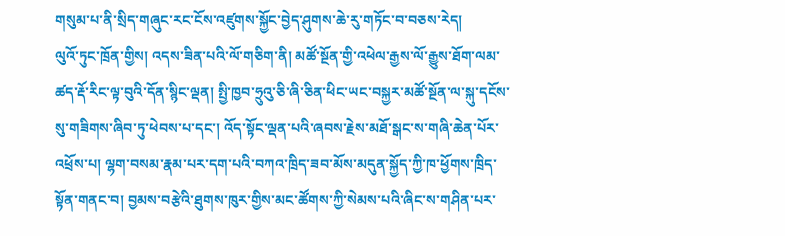གསུམ་པ་ནི་སྲིད་གཞུང་རང་ངོས་འཛུགས་སྐྱོང་བྱེད་ཤུགས་ཆེ་རུ་གཏོང་བ་བཅས་རེད།
ལུའོ་ཏུང་ཁྲོན་གྱིས། འདས་ཟིན་པའི་ལོ་གཅིག་ནི། མཚོ་སྔོན་གྱི་འཕེལ་རྒྱས་ལོ་རྒྱུས་ཐོག་ལམ་ཚད་རྡོ་རིང་ལྟ་བུའི་དོན་སྙིང་ལྡན། སྤྱི་ཁྱབ་ཧྲུའུ་ཅི་ཞི་ཅིན་ཕིང་ཡང་བསྐྱར་མཚོ་སྔོན་ལ་སྐུ་དངོས་སུ་གཟིགས་ཞིབ་ཏུ་ཕེབས་པ་དང་། འོད་སྟོང་ལྡན་པའི་ཞབས་རྗེས་མཐོ་སྒང་ས་གཞི་ཆེན་པོར་འཕྲོས་པ། ལྷག་བསམ་རྣམ་པར་དག་པའི་བཀའ་ཁྲིད་ཟབ་མོས་མདུན་སྐྱོད་ཀྱི་ཁ་ཕྱོགས་ཁྲིད་སྟོན་གནང་བ། བྱམས་བརྩེའི་ཐུགས་ཁུར་གྱིས་མང་ཚོགས་ཀྱི་སེམས་པའི་ཞིང་ས་གཤིན་པར་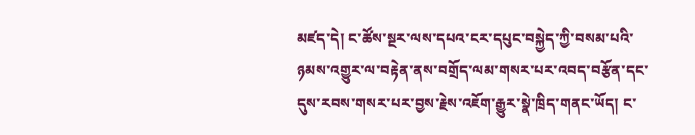མཛད་དེ། ང་ཚོས་སྔར་ལས་དཔའ་ངར་དཔུང་བསྐྱེད་ཀྱི་བསམ་པའི་ཉམས་འགྱུར་ལ་བརྟེན་ནས་བགྲོད་ལམ་གསར་པར་འབད་བརྩོན་དང་དུས་རབས་གསར་པར་བྱས་རྗེས་འཇོག་རྒྱུར་སྣེ་ཁྲིད་གནང་ཡོད། ང་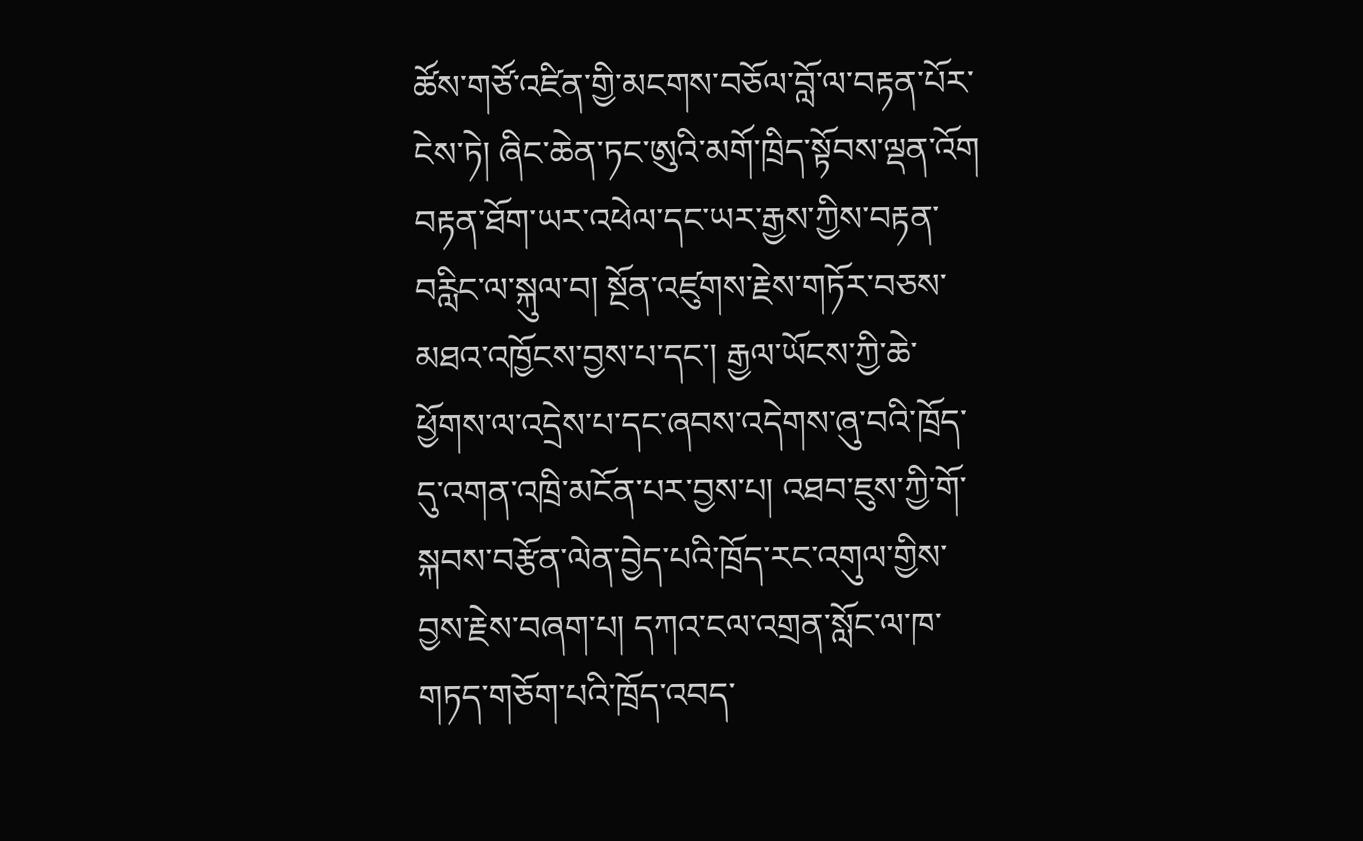ཚོས་གཙོ་འཛིན་གྱི་མངགས་བཅོལ་བློ་ལ་བརྟན་པོར་ངེས་ཏེ། ཞིང་ཆེན་ཏང་ཨུའི་མགོ་ཁྲིད་སྟོབས་ལྡན་འོག བརྟན་ཐོག་ཡར་འཕེལ་དང་ཡར་རྒྱས་ཀྱིས་བརྟན་བརླིང་ལ་སྐུལ་བ། སྔོན་འཛུགས་རྗེས་གཏོར་བཅས་མཐའ་འཁྱོངས་བྱས་པ་དང་། རྒྱལ་ཡོངས་ཀྱི་ཆེ་ཕྱོགས་ལ་འདྲེས་པ་དང་ཞབས་འདེགས་ཞུ་བའི་ཁྲོད་དུ་འགན་འཁྲི་མངོན་པར་བྱས་པ། འཐབ་ཇུས་ཀྱི་གོ་སྐབས་བརྩོན་ལེན་བྱེད་པའི་ཁྲོད་རང་འགུལ་གྱིས་བྱས་རྗེས་བཞག་པ། དཀའ་ངལ་འགྲན་སློང་ལ་ཁ་གཏད་གཅོག་པའི་ཁྲོད་འབད་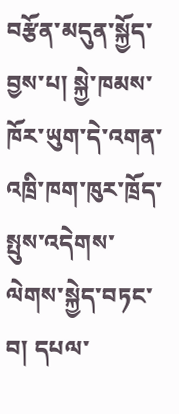བརྩོན་མདུན་སྐྱོད་བྱས་པ། སྐྱེ་ཁམས་ཁོར་ཡུག་དེ་འགན་འཁྲི་ཁག་ཁུར་ཁྲོད་སྤུས་འདེགས་ལེགས་སྐྱེད་བཏང་བ། དཔལ་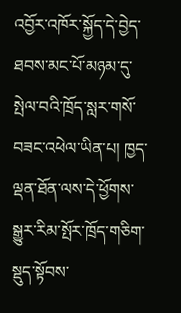འབྱོར་འཁོར་སྐྱོད་དེ་བྱེད་ཐབས་མང་པོ་མཉམ་དུ་སྤེལ་བའི་ཁྲོད་སླར་གསོ་བཟང་འཕེལ་ཡིན་པ། ཁྱད་ལྡན་ཐོན་ལས་དེ་ཕྱོགས་སྒྱུར་རིམ་སྤོར་ཁྲོད་གཅིག་སྡུད་སྟོབས་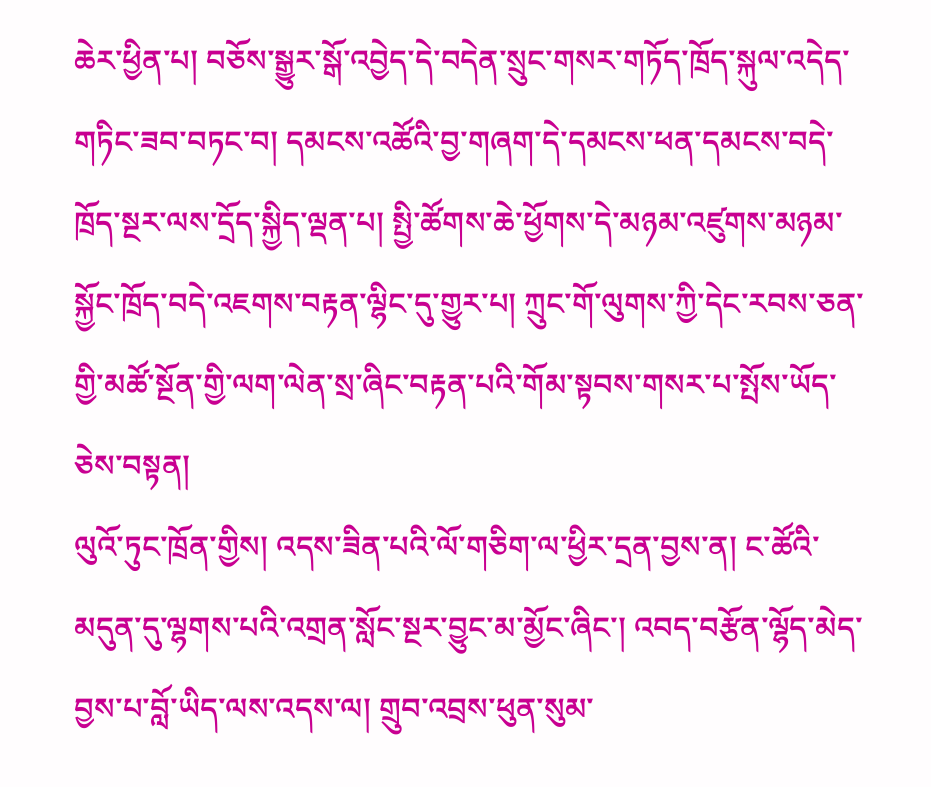ཆེར་ཕྱིན་པ། བཅོས་སྒྱུར་སྒོ་འབྱེད་དེ་བདེན་སྲུང་གསར་གཏོད་ཁྲོད་སྐུལ་འདེད་གཏིང་ཟབ་བཏང་བ། དམངས་འཚོའི་བྱ་གཞག་དེ་དམངས་ཕན་དམངས་བདེ་ཁྲོད་སྔར་ལས་དྲོད་སྐྱིད་ལྡན་པ། སྤྱི་ཚོགས་ཆེ་ཕྱོགས་དེ་མཉམ་འཛུགས་མཉམ་སྐྱོང་ཁྲོད་བདེ་འཇགས་བརྟན་ལྷིང་དུ་གྱུར་པ། ཀྲུང་གོ་ལུགས་ཀྱི་དེང་རབས་ཅན་གྱི་མཚོ་སྔོན་གྱི་ལག་ལེན་སྲ་ཞིང་བརྟན་པའི་གོམ་སྟབས་གསར་པ་སྤོས་ཡོད་ཅེས་བསྟན།
ལུའོ་ཏུང་ཁྲོན་གྱིས། འདས་ཟིན་པའི་ལོ་གཅིག་ལ་ཕྱིར་དྲན་བྱས་ན། ང་ཚོའི་མདུན་དུ་ལྷགས་པའི་འགྲན་སློང་སྔར་བྱུང་མ་མྱོང་ཞིང་། འབད་བརྩོན་ལྷོད་མེད་བྱས་པ་བློ་ཡིད་ལས་འདས་ལ། གྲུབ་འབྲས་ཕུན་སུམ་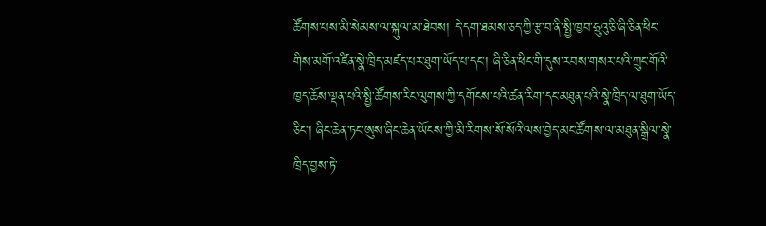ཚོགས་པས་མི་སེམས་ལ་སྐུལ་མ་ཐེབས། དེ་དག་ཐམས་ཅད་ཀྱི་རྩ་བ་ནི་སྤྱི་ཁྱབ་ཧྲུའུ་ཅི་ཞི་ཅིན་ཕིང་གིས་མགོ་འཛིན་སྣེ་ཁྲིད་མཛད་པར་ཐུག་ཡོད་པ་དང་། ཞི་ཅིན་ཕིང་གི་དུས་རབས་གསར་པའི་ཀྲུང་གོའི་ཁྱད་ཆོས་ལྡན་པའི་སྤྱི་ཚོགས་རིང་ལུགས་ཀྱི་དགོངས་པའི་ཚན་རིག་དང་མཐུན་པའི་སྣེ་ཁྲིད་ལ་ཐུག་ཡོད་ཅིང་། ཞིང་ཆེན་ཏང་ཨུས་ཞིང་ཆེན་ཡོངས་ཀྱི་མི་རིགས་སོ་སོའི་ལས་བྱེད་མང་ཚོགས་ལ་མཐུན་སྒྲིལ་སྣེ་ཁྲིད་བྱས་ཏེ་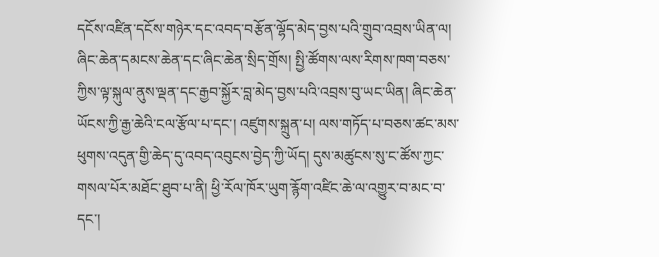དངོས་འཛིན་དངོས་གཉེར་དང་འབད་བརྩོན་ལྷོད་མེད་བྱས་པའི་གྲུབ་འབྲས་ཡིན་ལ། ཞིང་ཆེན་དམངས་ཆེན་དང་ཞིང་ཆེན་སྲིད་གྲོས། སྤྱི་ཚོགས་ལས་རིགས་ཁག་བཅས་ཀྱིས་ལྟ་སྐུལ་ནུས་ལྡན་དང་རྒྱབ་སྐྱོར་བླ་མེད་བྱས་པའི་འབྲས་བུ་ཡང་ཡིན། ཞིང་ཆེན་ཡོངས་ཀྱི་རྒྱ་ཆེའི་ངལ་རྩོལ་པ་དང་། འཛུགས་སྐྲུན་པ། ལས་གཏོད་པ་བཅས་ཚང་མས་ཕུགས་འདུན་གྱི་ཆེད་དུ་འབད་འབུངས་བྱེད་ཀྱི་ཡོད། དུས་མཚུངས་སུ་ང་ཚོས་ཀྱང་གསལ་པོར་མཐོང་ཐུབ་པ་ནི། ཕྱི་རོལ་ཁོར་ཡུག་རྙོག་འཛིང་ཆེ་ལ་འགྱུར་བ་མང་བ་དང་།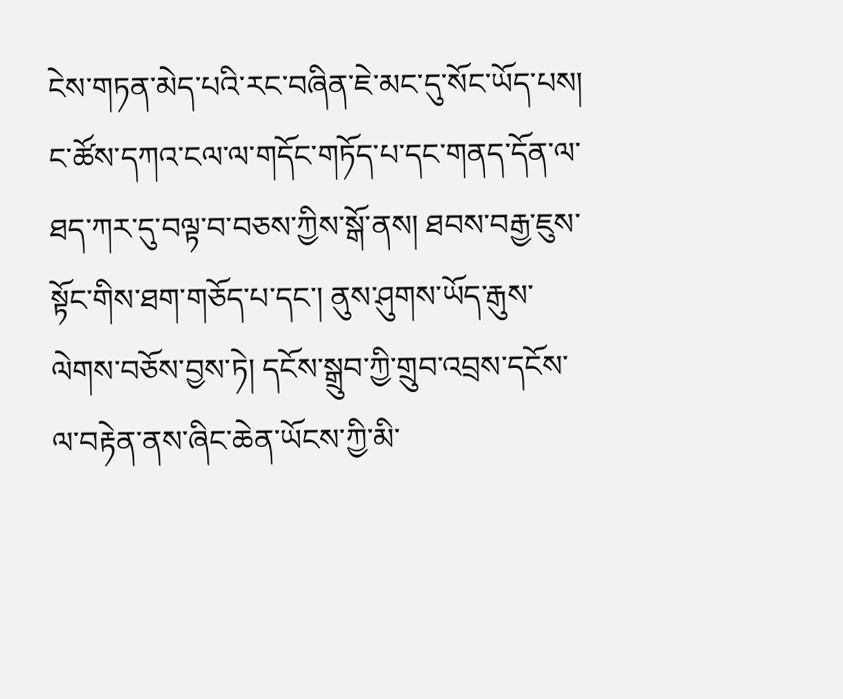ངེས་གཏན་མེད་པའི་རང་བཞིན་ཇེ་མང་དུ་སོང་ཡོད་པས། ང་ཚོས་དཀའ་ངལ་ལ་གདོང་གཏོད་པ་དང་གནད་དོན་ལ་ཐད་ཀར་དུ་བལྟ་བ་བཅས་ཀྱིས་སྒོ་ནས། ཐབས་བརྒྱ་ཇུས་སྟོང་གིས་ཐག་གཅོད་པ་དང་། ནུས་ཤུགས་ཡོད་རྒུས་ལེགས་བཅོས་བྱས་ཏེ། དངོས་སྒྲུབ་ཀྱི་གྲུབ་འབྲས་དངོས་ལ་བརྟེན་ནས་ཞིང་ཆེན་ཡོངས་ཀྱི་མི་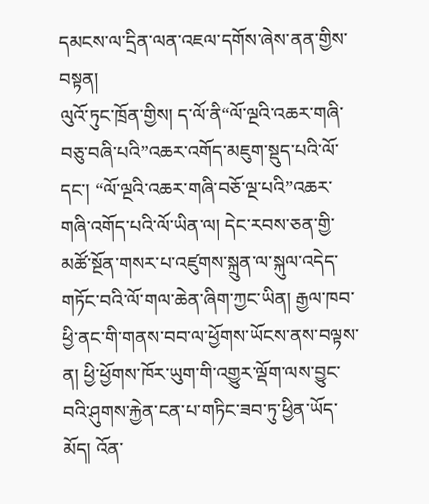དམངས་ལ་དྲིན་ལན་འཇལ་དགོས་ཞེས་ནན་གྱིས་བསྟན།
ལུའོ་ཏུང་ཁྲོན་གྱིས། ད་ལོ་ནི“ལོ་ལྔའི་འཆར་གཞི་བཅུ་བཞི་པའི”འཆར་འགོད་མཇུག་སྡུད་པའི་ལོ་དང་། “ལོ་ལྔའི་འཆར་གཞི་བཅོ་ལྔ་པའི”འཆར་གཞི་འགོད་པའི་ལོ་ཡིན་ལ། དེང་རབས་ཅན་གྱི་མཚོ་སྔོན་གསར་པ་འཛུགས་སྐྲུན་ལ་སྐུལ་འདེད་གཏོང་བའི་ལོ་གལ་ཆེན་ཞིག་ཀྱང་ཡིན། རྒྱལ་ཁབ་ཕྱི་ནང་གི་གནས་བབ་ལ་ཕྱོགས་ཡོངས་ནས་བལྟས་ན། ཕྱི་ཕྱོགས་ཁོར་ཡུག་གི་འགྱུར་ལྡོག་ལས་བྱུང་བའི་ཤུགས་རྐྱེན་ངན་པ་གཏིང་ཟབ་ཏུ་ཕྱིན་ཡོད་མོད། འོན་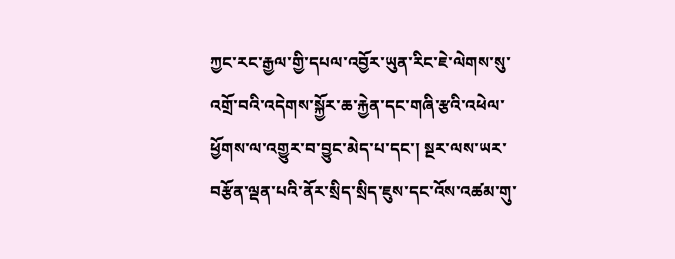ཀྱང་རང་རྒྱལ་གྱི་དཔལ་འབྱོར་ཡུན་རིང་ཇེ་ལེགས་སུ་འགྲོ་བའི་འདེགས་སྐྱོར་ཆ་རྐྱེན་དང་གཞི་རྩའི་འཕེལ་ཕྱོགས་ལ་འགྱུར་བ་བྱུང་མེད་པ་དང་། སྔར་ལས་ཡར་བརྩོན་ལྡན་པའི་ནོར་སྲིད་སྲིད་ཇུས་དང་འོས་འཚམ་གུ་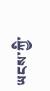ཡངས་ཀྱི་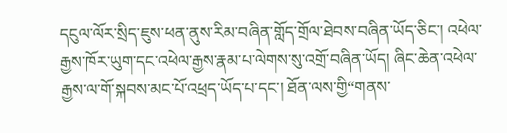དངུལ་ལོར་སྲིད་ཇུས་ཕན་ནུས་རིམ་བཞིན་གློད་གྲོལ་ཐེབས་བཞིན་ཡོད་ཅིང་། འཕེལ་རྒྱས་ཁོར་ཡུག་དང་འཕེལ་རྒྱས་རྣམ་པ་ལེགས་སུ་འགྲོ་བཞིན་ཡོད། ཞིང་ཆེན་འཕེལ་རྒྱས་ལ་གོ་སྐབས་མང་པོ་འཕྲད་ཡོད་པ་དང་། ཐོན་ལས་གྱི“གནས་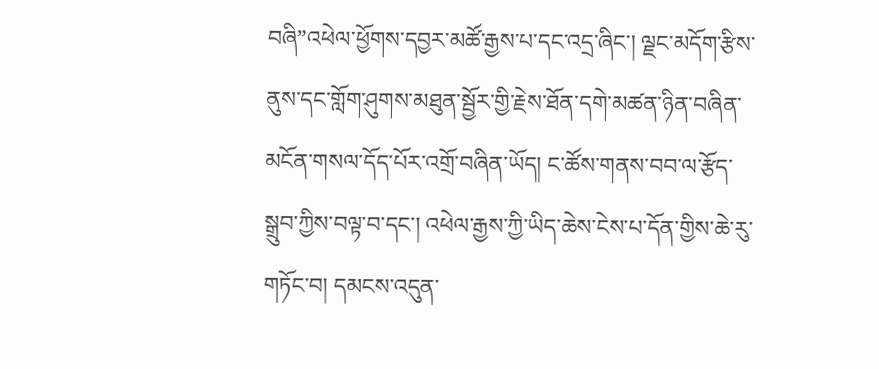བཞི”འཕེལ་ཕྱོགས་དབྱར་མཚོ་རྒྱས་པ་དང་འདྲ་ཞིང་། ལྗང་མདོག་རྩིས་ནུས་དང་གློག་ཤུགས་མཐུན་སྦྱོར་གྱི་རྗེས་ཐོན་དགེ་མཚན་ཉིན་བཞིན་མངོན་གསལ་དོད་པོར་འགྲོ་བཞིན་ཡོད། ང་ཚོས་གནས་བབ་ལ་རྩོད་སྒྲུབ་ཀྱིས་བལྟ་བ་དང་། འཕེལ་རྒྱས་ཀྱི་ཡིད་ཆེས་ངེས་པ་དོན་གྱིས་ཆེ་རུ་གཏོང་བ། དམངས་འདུན་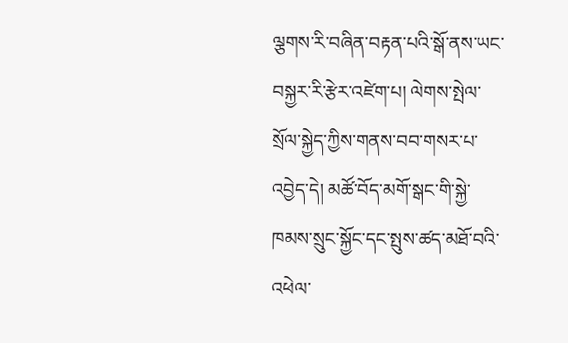ལྕགས་རི་བཞིན་བརྟན་པའི་སྒོ་ནས་ཡང་བསྐྱར་རི་རྩེར་འཛེག་པ། ལེགས་སྤེལ་སྲོལ་སྐྱེད་ཀྱིས་གནས་བབ་གསར་པ་འབྱེད་དེ། མཚོ་བོད་མགོ་སྒང་གི་སྐྱེ་ཁམས་སྲུང་སྐྱོང་དང་སྤུས་ཚད་མཐོ་བའི་འཕེལ་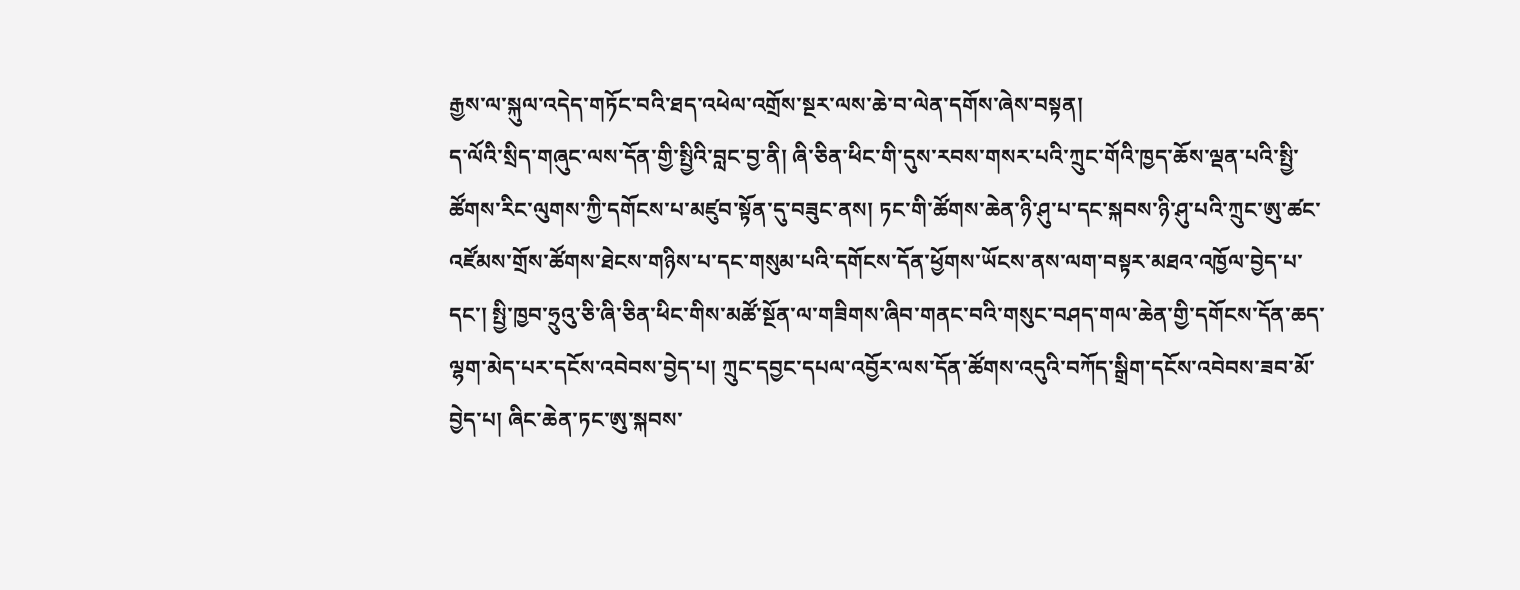རྒྱས་ལ་སྐུལ་འདེད་གཏོང་བའི་ཐད་འཕེལ་འགྲོས་སྔར་ལས་ཆེ་བ་ལེན་དགོས་ཞེས་བསྟན།
ད་ལོའི་སྲིད་གཞུང་ལས་དོན་གྱི་སྤྱིའི་བླང་བྱ་ནི། ཞི་ཅིན་ཕིང་གི་དུས་རབས་གསར་པའི་ཀྲུང་གོའི་ཁྱད་ཆོས་ལྡན་པའི་སྤྱི་ཚོགས་རིང་ལུགས་ཀྱི་དགོངས་པ་མཛུབ་སྟོན་དུ་བཟུང་ནས། ཏང་གི་ཚོགས་ཆེན་ཉི་ཤུ་པ་དང་སྐབས་ཉི་ཤུ་པའི་ཀྲུང་ཨུ་ཚང་འཛོམས་གྲོས་ཚོགས་ཐེངས་གཉིས་པ་དང་གསུམ་པའི་དགོངས་དོན་ཕྱོགས་ཡོངས་ནས་ལག་བསྟར་མཐའ་འཁྱོལ་བྱེད་པ་དང་། སྤྱི་ཁྱབ་ཧྲུའུ་ཅི་ཞི་ཅིན་ཕིང་གིས་མཚོ་སྔོན་ལ་གཟིགས་ཞིབ་གནང་བའི་གསུང་བཤད་གལ་ཆེན་གྱི་དགོངས་དོན་ཆད་ལྷག་མེད་པར་དངོས་འབེབས་བྱེད་པ། ཀྲུང་དབྱང་དཔལ་འབྱོར་ལས་དོན་ཚོགས་འདུའི་བཀོད་སྒྲིག་དངོས་འབེབས་ཟབ་མོ་བྱེད་པ། ཞིང་ཆེན་ཏང་ཨུ་སྐབས་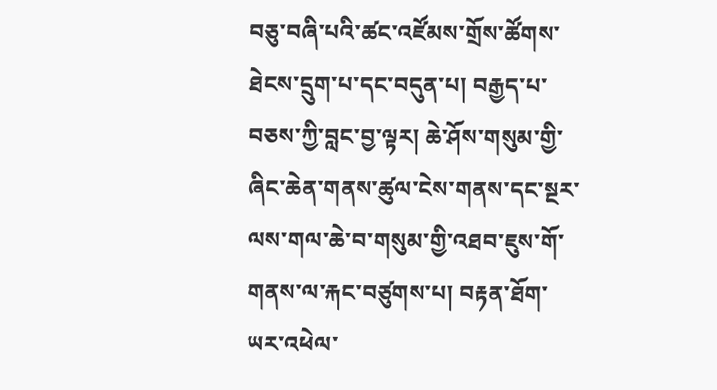བཅུ་བཞི་པའི་ཚང་འཛོམས་གྲོས་ཚོགས་ཐེངས་དྲུག་པ་དང་བདུན་པ། བརྒྱད་པ་བཅས་ཀྱི་བླང་བྱ་ལྟར། ཆེ་ཤོས་གསུམ་གྱི་ཞིང་ཆེན་གནས་ཚུལ་ངེས་གནས་དང་སྔར་ལས་གལ་ཆེ་བ་གསུམ་གྱི་འཐབ་ཇུས་གོ་གནས་ལ་རྐང་བཙུགས་པ། བརྟན་ཐོག་ཡར་འཕེལ་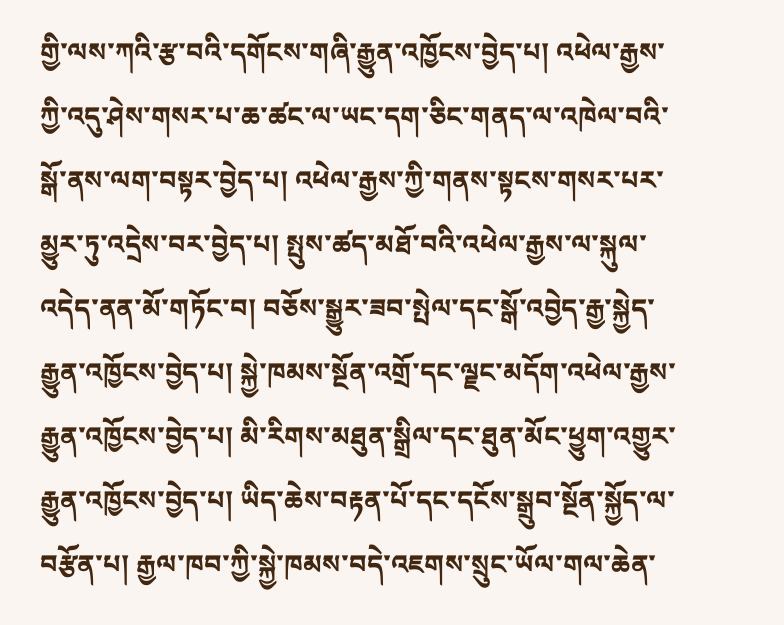གྱི་ལས་ཀའི་རྩ་བའི་དགོངས་གཞི་རྒྱུན་འཁྱོངས་བྱེད་པ། འཕེལ་རྒྱས་ཀྱི་འདུ་ཤེས་གསར་པ་ཆ་ཚང་ལ་ཡང་དག་ཅིང་གནད་ལ་འཁེལ་བའི་སྒོ་ནས་ལག་བསྟར་བྱེད་པ། འཕེལ་རྒྱས་ཀྱི་གནས་སྟངས་གསར་པར་མྱུར་ཏུ་འདྲེས་བར་བྱེད་པ། སྤུས་ཚད་མཐོ་བའི་འཕེལ་རྒྱས་ལ་སྐུལ་འདེད་ནན་མོ་གཏོང་བ། བཅོས་སྒྱུར་ཟབ་སྤེལ་དང་སྒོ་འབྱེད་རྒྱ་སྐྱེད་རྒྱུན་འཁྱོངས་བྱེད་པ། སྐྱེ་ཁམས་སྔོན་འགྲོ་དང་ལྗང་མདོག་འཕེལ་རྒྱས་རྒྱུན་འཁྱོངས་བྱེད་པ། མི་རིགས་མཐུན་སྒྲིལ་དང་ཐུན་མོང་ཕྱུག་འགྱུར་རྒྱུན་འཁྱོངས་བྱེད་པ། ཡིད་ཆེས་བརྟན་པོ་དང་དངོས་སྒྲུབ་སྔོན་སྐྱོད་ལ་བརྩོན་པ། རྒྱལ་ཁབ་ཀྱི་སྐྱེ་ཁམས་བདེ་འཇགས་སྲུང་ཡོལ་གལ་ཆེན་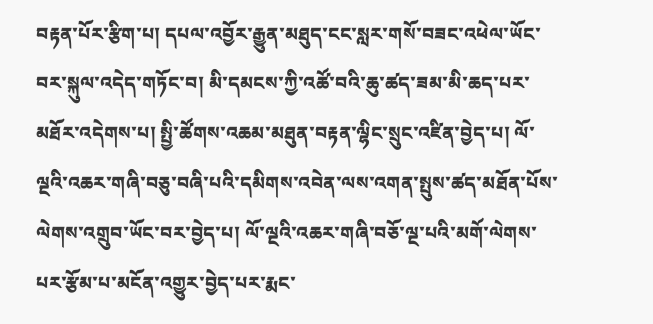བརྟན་པོར་རྩིག་པ། དཔལ་འབྱོར་རྒྱུན་མཐུད་ངང་སླར་གསོ་བཟང་འཕེལ་ཡོང་བར་སྐུལ་འདེད་གཏོང་བ། མི་དམངས་ཀྱི་འཚོ་བའི་ཆུ་ཚད་ཟམ་མི་ཆད་པར་མཐོར་འདེགས་པ། སྤྱི་ཚོགས་འཆམ་མཐུན་བརྟན་ལྷིང་སྲུང་འཛིན་བྱེད་པ། ལོ་ལྔའི་འཆར་གཞི་བཅུ་བཞི་པའི་དམིགས་འབེན་ལས་འགན་སྤུས་ཚད་མཐོན་པོས་ལེགས་འགྲུབ་ཡོང་བར་བྱེད་པ། ལོ་ལྔའི་འཆར་གཞི་བཅོ་ལྔ་པའི་མགོ་ལེགས་པར་རྩོམ་པ་མངོན་འགྱུར་བྱེད་པར་རྨང་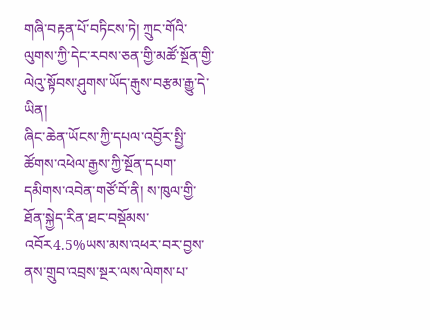གཞི་བརྟན་པོ་བཏིངས་ཏེ། ཀྲུང་གོའི་ལུགས་ཀྱི་དེང་རབས་ཅན་གྱི་མཚོ་སྔོན་གྱི་ལེའུ་སྟོབས་ཤུགས་ཡོད་རྒུས་བརྩམ་རྒྱུ་དེ་ཡིན།
ཞིང་ཆེན་ཡོངས་ཀྱི་དཔལ་འབྱོར་སྤྱི་ཚོགས་འཕེལ་རྒྱས་ཀྱི་སྔོན་དཔག་དམིགས་འབེན་གཙོ་བོ་ནི། ས་ཁུལ་གྱི་ཐོན་སྐྱེད་རིན་ཐང་བསྡོམས་འབོར4.5%ཡས་མས་འཕར་བར་བྱས་ནས་གྲུབ་འབྲས་སྔར་ལས་ལེགས་པ་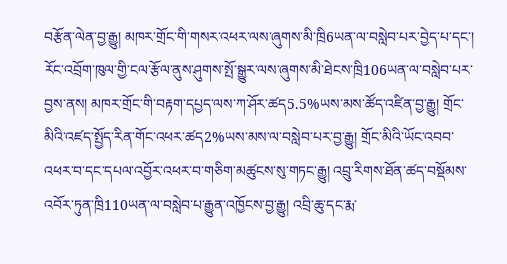བརྩོན་ལེན་བྱ་རྒྱུ། མཁར་གྲོང་གི་གསར་འཕར་ལས་ཞུགས་མི་ཁྲི6ཡན་ལ་བསླེབ་པར་བྱེད་པ་དང་། རོང་འབྲོག་ཁུལ་གྱི་ངལ་རྩོལ་ནུས་ཤུགས་སྤོ་སྒྱུར་ལས་ཞུགས་མི་ཐེངས་ཁྲི106ཡན་ལ་བསླེབ་པར་བྱས་ནས། མཁར་གྲོང་གི་བརྟག་དཔྱད་ལས་ཀ་ཤོར་ཚད5.5%ཡས་མས་ཚོད་འཛིན་བྱ་རྒྱུ། གྲོང་མིའི་འཛད་སྤྱོད་རིན་གོང་འཕར་ཚད2%ཡས་མས་ལ་བསླེབ་པར་བྱ་རྒྱུ། གྲོང་མིའི་ཡོང་འབབ་འཕར་བ་དང་དཔལ་འབྱོར་འཕར་བ་གཅིག་མཚུངས་སུ་གཏང་རྒྱུ། འབྲུ་རིགས་ཐོན་ཚད་བསྡོམས་འབོར་ཏུན་ཁྲི110ཡན་ལ་བསླེབ་པ་རྒྱུན་འཁྱོངས་བྱ་རྒྱུ། འབྲི་ཆུ་དང་རྨ་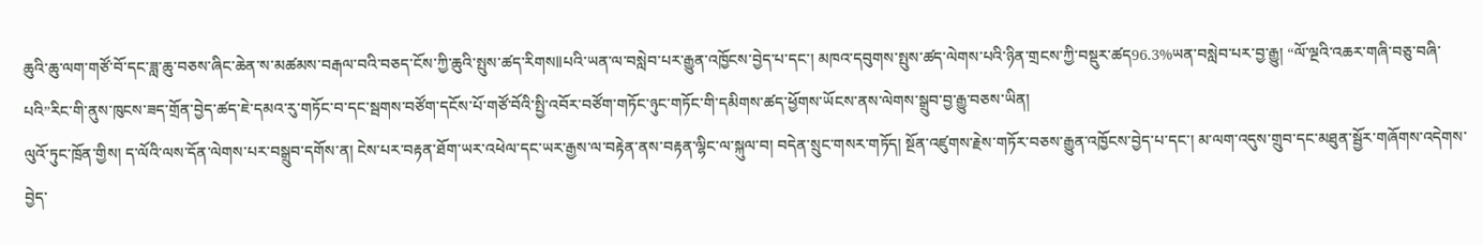ཆུའི་ཆུ་ལག་གཙོ་བོ་དང་ཟླ་ཆུ་བཅས་ཞིང་ཆེན་ས་མཚམས་བརྒལ་བའི་བཅད་ངོས་ཀྱི་ཆུའི་སྤུས་ཚད་རིགསⅡཔའི་ཡན་ལ་བསླེབ་པར་རྒྱུན་འཁྱོངས་བྱེད་པ་དང་། མཁའ་དབུགས་སྤུས་ཚད་ལེགས་པའི་ཉིན་གྲངས་ཀྱི་བསྡུར་ཚད96.3%ཡན་བསླེབ་པར་བྱ་རྒྱུ། “ལོ་ལྔའི་འཆར་གཞི་བཅུ་བཞི་པའི”རིང་གི་ནུས་ཁུངས་ཟད་གྲོན་བྱེད་ཚད་ཇེ་དམའ་རུ་གཏོང་བ་དང་སྦགས་བཙོག་དངོས་པོ་གཙོ་བོའི་སྤྱི་འབོར་བཙོག་གཏོང་ཉུང་གཏོང་གི་དམིགས་ཚད་ཕྱོགས་ཡོངས་ནས་ལེགས་སྒྲུབ་བྱ་རྒྱུ་བཅས་ཡིན།
ལུའོ་ཏུང་ཁྲོན་གྱིས། ད་ལོའི་ལས་དོན་ལེགས་པར་བསྒྲུབ་དགོས་ན། ངེས་པར་བརྟན་ཐོག་ཡར་འཕེལ་དང་ཡར་རྒྱས་ལ་བརྟེན་ནས་བརྟན་ལྷིང་ལ་སྐུལ་བ། བདེན་སྲུང་གསར་གཏོད། སྔོན་འཛུགས་རྗེས་གཏོར་བཅས་རྒྱུན་འཁྱོངས་བྱེད་པ་དང་། མ་ལག་འདུས་གྲུབ་དང་མཐུན་སྦྱོར་གཞོགས་འདེགས་བྱེད་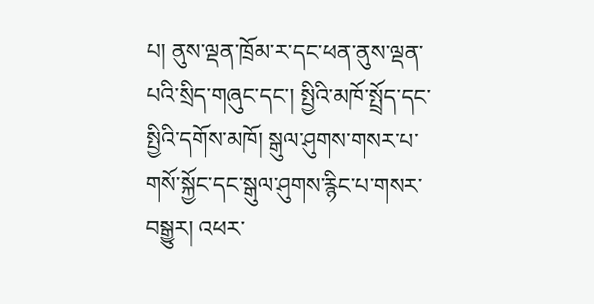པ། ནུས་ལྡན་ཁྲོམ་ར་དང་ཕན་ནུས་ལྡན་པའི་སྲིད་གཞུང་དང་། སྤྱིའི་མཁོ་སྤྲོད་དང་སྤྱིའི་དགོས་མཁོ། སྒུལ་ཤུགས་གསར་པ་གསོ་སྐྱོང་དང་སྒུལ་ཤུགས་རྙིང་པ་གསར་བསྒྱུར། འཕར་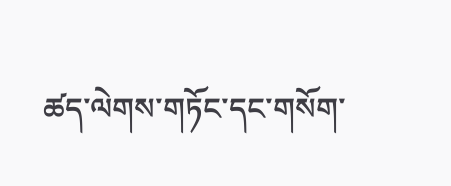ཚད་ལེགས་གཏོང་དང་གསོག་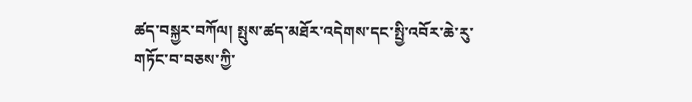ཚད་བསྐྱར་བཀོལ། སྤུས་ཚད་མཐོར་འདེགས་དང་སྤྱི་འབོར་ཆེ་རུ་གཏོང་བ་བཅས་ཀྱི་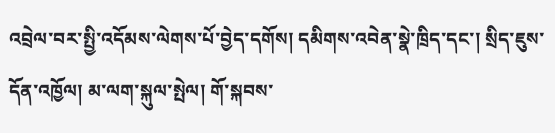འབྲེལ་བར་སྤྱི་འདོམས་ལེགས་པོ་བྱེད་དགོས། དམིགས་འབེན་སྣེ་ཁྲིད་དང་། སྲིད་ཇུས་དོན་འཁྱོལ། མ་ལག་སྐུལ་སྤེལ། གོ་སྐབས་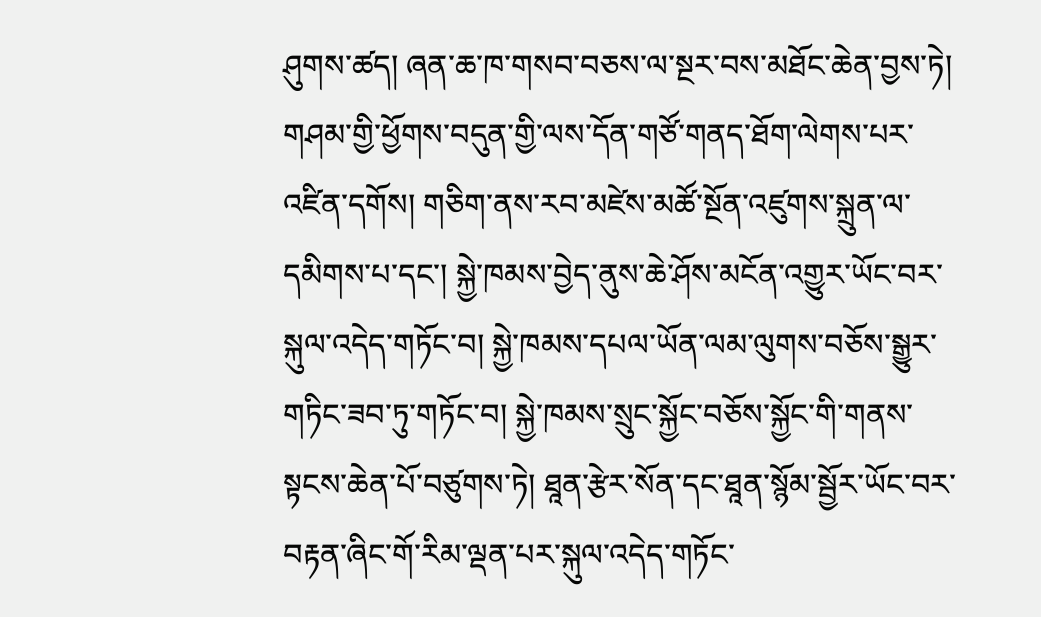ཤུགས་ཚད། ཞན་ཆ་ཁ་གསབ་བཅས་ལ་སྔར་བས་མཐོང་ཆེན་བྱས་ཏེ། གཤམ་གྱི་ཕྱོགས་བདུན་གྱི་ལས་དོན་གཙོ་གནད་ཐོག་ལེགས་པར་འཛིན་དགོས། གཅིག་ནས་རབ་མཛེས་མཚོ་སྔོན་འཛུགས་སྐྲུན་ལ་དམིགས་པ་དང་། སྐྱེ་ཁམས་བྱེད་ནུས་ཆེ་ཤོས་མངོན་འགྱུར་ཡོང་བར་སྐུལ་འདེད་གཏོང་བ། སྐྱེ་ཁམས་དཔལ་ཡོན་ལམ་ལུགས་བཅོས་སྒྱུར་གཏིང་ཟབ་ཏུ་གཏོང་བ། སྐྱེ་ཁམས་སྲུང་སྐྱོང་བཅོས་སྐྱོང་གི་གནས་སྟངས་ཆེན་པོ་བཙུགས་ཏེ། ཐཱན་རྩེར་སོན་དང་ཐཱན་སྙོམ་སྦྱོར་ཡོང་བར་བརྟན་ཞིང་གོ་རིམ་ལྡན་པར་སྐུལ་འདེད་གཏོང་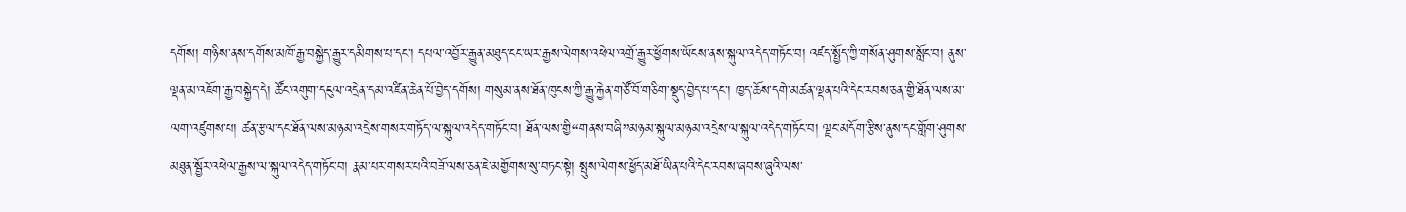དགོས། གཉིས་ནས་དགོས་མཁོ་རྒྱ་བསྐྱེད་རྒྱུར་དམིགས་པ་དང་། དཔལ་འབྱོར་རྒྱུན་མཐུད་ངང་ཡར་རྒྱས་ལེགས་འཕེལ་འགྲོ་རྒྱུར་ཕྱོགས་ཡོངས་ནས་སྐུལ་འདེད་གཏོང་བ། འཛད་སྤྱོད་ཀྱི་གསོན་ཤུགས་སློང་བ། ནུས་ལྡན་མ་འཇོག་རྒྱ་བསྐྱེད་དེ། ཚོང་འགུག་དངུལ་འདྲེན་དམ་འཛིན་ཆེན་པོ་བྱེད་དགོས། གསུམ་ནས་ཐོན་ཁུངས་ཀྱི་རྒྱུ་རྐྱེན་གཙོ་བོ་གཅིག་སྡུད་བྱེད་པ་དང་། ཁྱད་ཆོས་དགེ་མཚན་ལྡན་པའི་དེང་རབས་ཅན་གྱི་ཐོན་ལས་མ་ལག་འཛུགས་པ། ཚན་རྩལ་དང་ཐོན་ལས་མཉམ་འདྲེས་གསར་གཏོད་ལ་སྐུལ་འདེད་གཏོང་བ། ཐོན་ལས་གྱི“གནས་བཞི”མཉམ་སྐུལ་མཉམ་འདྲེས་ལ་སྐུལ་འདེད་གཏོང་བ། ལྗང་མདོག་རྩིས་ནུས་དང་གློག་ཤུགས་མཐུན་སྦྱོར་འཕེལ་རྒྱས་ལ་སྐུལ་འདེད་གཏོང་བ། རྣམ་པར་གསར་པའི་བཟོ་ལས་ཅན་ཇེ་མགྱོགས་སུ་བཏང་སྟེ། སྤུས་ལེགས་ཕྱོད་མཐོ་ཡིན་པའི་དེང་རབས་ཞབས་ཞུའི་ལས་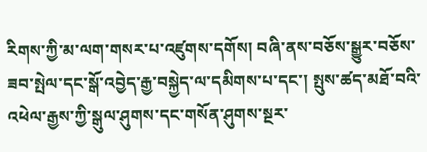རིགས་ཀྱི་མ་ལག་གསར་པ་འཛུགས་དགོས། བཞི་ནས་བཅོས་སྒྱུར་བཅོས་ཟབ་སྤེལ་དང་སྒོ་འབྱེད་རྒྱ་བསྐྱེད་ལ་དམིགས་པ་དང་། སྤུས་ཚད་མཐོ་བའི་འཕེལ་རྒྱས་ཀྱི་སྒུལ་ཤུགས་དང་གསོན་ཤུགས་སྔར་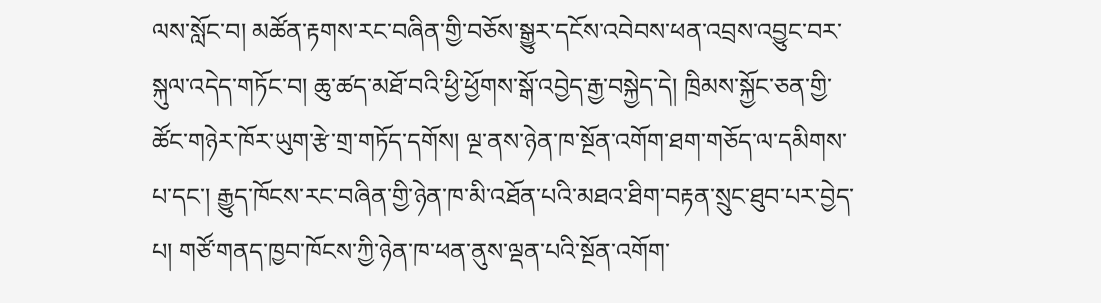ལས་སློང་བ། མཚོན་རྟགས་རང་བཞིན་གྱི་བཅོས་སྒྱུར་དངོས་འབེབས་ཕན་འབྲས་འབྱུང་བར་སྐུལ་འདེད་གཏོང་བ། ཆུ་ཚད་མཐོ་བའི་ཕྱི་ཕྱོགས་སྒོ་འབྱེད་རྒྱ་བསྐྱེད་དེ། ཁྲིམས་སྐྱོང་ཅན་གྱི་ཚོང་གཉེར་ཁོར་ཡུག་རྩེ་གྲ་གཏོད་དགོས། ལྔ་ནས་ཉེན་ཁ་སྔོན་འགོག་ཐག་གཅོད་ལ་དམིགས་པ་དང་། རྒྱུད་ཁོངས་རང་བཞིན་གྱི་ཉེན་ཁ་མི་འཐོན་པའི་མཐའ་ཐིག་བརྟན་སྲུང་ཐུབ་པར་བྱེད་པ། གཙོ་གནད་ཁྱབ་ཁོངས་ཀྱི་ཉེན་ཁ་ཕན་ནུས་ལྡན་པའི་སྔོན་འགོག་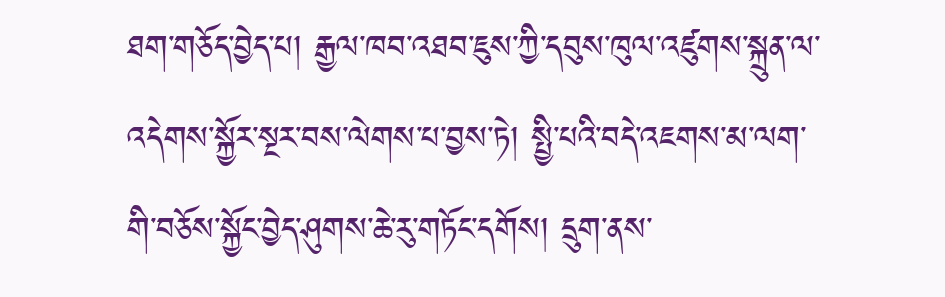ཐག་གཅོད་བྱེད་པ། རྒྱལ་ཁབ་འཐབ་ཇུས་ཀྱི་དབུས་ཁུལ་འཛུགས་སྐྲུན་ལ་འདེགས་སྐྱོར་སྔར་བས་ལེགས་པ་བྱས་ཏེ། སྤྱི་པའི་བདེ་འཇགས་མ་ལག་གི་བཅོས་སྐྱོང་བྱེད་ཤུགས་ཆེ་རུ་གཏོང་དགོས། དྲུག་ནས་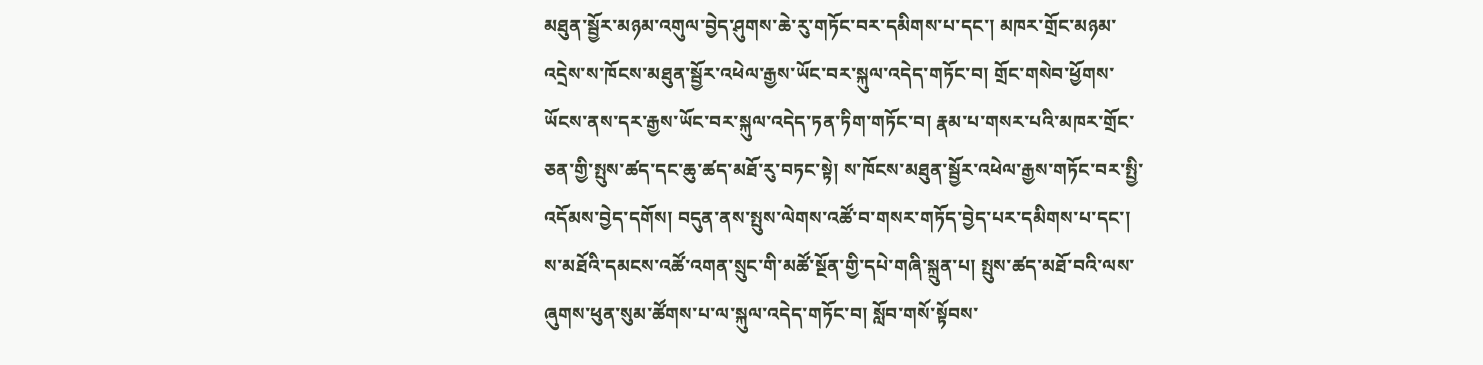མཐུན་སྦྱོར་མཉམ་འགུལ་བྱེད་ཤུགས་ཆེ་རུ་གཏོང་བར་དམིགས་པ་དང་། མཁར་གྲོང་མཉམ་འདྲེས་ས་ཁོངས་མཐུན་སྦྱོར་འཕེལ་རྒྱས་ཡོང་བར་སྐུལ་འདེད་གཏོང་བ། གྲོང་གསེབ་ཕྱོགས་ཡོངས་ནས་དར་རྒྱས་ཡོང་བར་སྐུལ་འདེད་ཏན་ཏིག་གཏོང་བ། རྣམ་པ་གསར་པའི་མཁར་གྲོང་ཅན་གྱི་སྤུས་ཚད་དང་ཆུ་ཚད་མཐོ་རུ་བཏང་སྟེ། ས་ཁོངས་མཐུན་སྦྱོར་འཕེལ་རྒྱས་གཏོང་བར་སྤྱི་འདོམས་བྱེད་དགོས། བདུན་ནས་སྤུས་ལེགས་འཚོ་བ་གསར་གཏོད་བྱེད་པར་དམིགས་པ་དང་། ས་མཐོའི་དམངས་འཚོ་འགན་སྲུང་གི་མཚོ་སྔོན་གྱི་དཔེ་གཞི་སྐྲུན་པ། སྤུས་ཚད་མཐོ་བའི་ལས་ཞུགས་ཕུན་སུམ་ཚོགས་པ་ལ་སྐུལ་འདེད་གཏོང་བ། སློབ་གསོ་སྟོབས་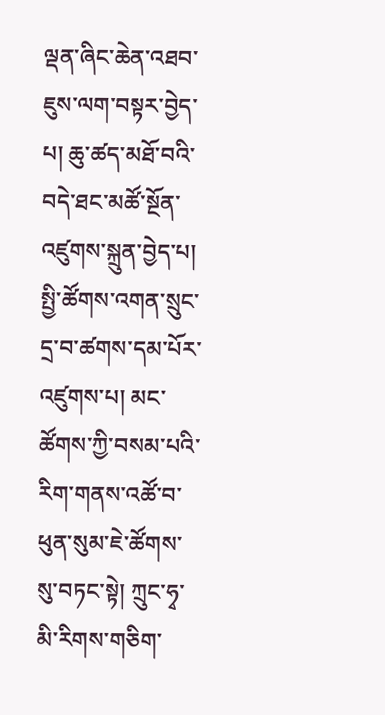ལྡན་ཞིང་ཆེན་འཐབ་ཇུས་ལག་བསྟར་བྱེད་པ། ཆུ་ཚད་མཐོ་བའི་བདེ་ཐང་མཚོ་སྔོན་འཛུགས་སྐྲུན་བྱེད་པ། སྤྱི་ཚོགས་འགན་སྲུང་དྲ་བ་ཚགས་དམ་པོར་འཛུགས་པ། མང་ཚོགས་ཀྱི་བསམ་པའི་རིག་གནས་འཚོ་བ་ཕུན་སུམ་ཇེ་ཚོགས་སུ་བཏང་སྟེ། ཀྲུང་ཧྭ་མི་རིགས་གཅིག་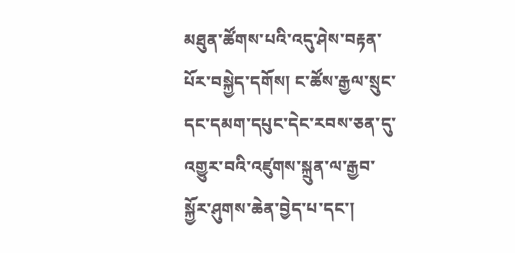མཐུན་ཚོགས་པའི་འདུ་ཤེས་བརྟན་པོར་བསྐྱེད་དགོས། ང་ཚོས་རྒྱལ་སྲུང་དང་དམག་དཔུང་དེང་རབས་ཅན་དུ་འགྱུར་བའི་འཛུགས་སྐྲུན་ལ་རྒྱབ་སྐྱོར་ཤུགས་ཆེན་བྱེད་པ་དང་།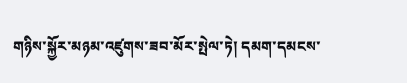གཉིས་སྐྱོར་མཉམ་འཛུགས་ཟབ་མོར་སྤེལ་ཏེ། དམག་དམངས་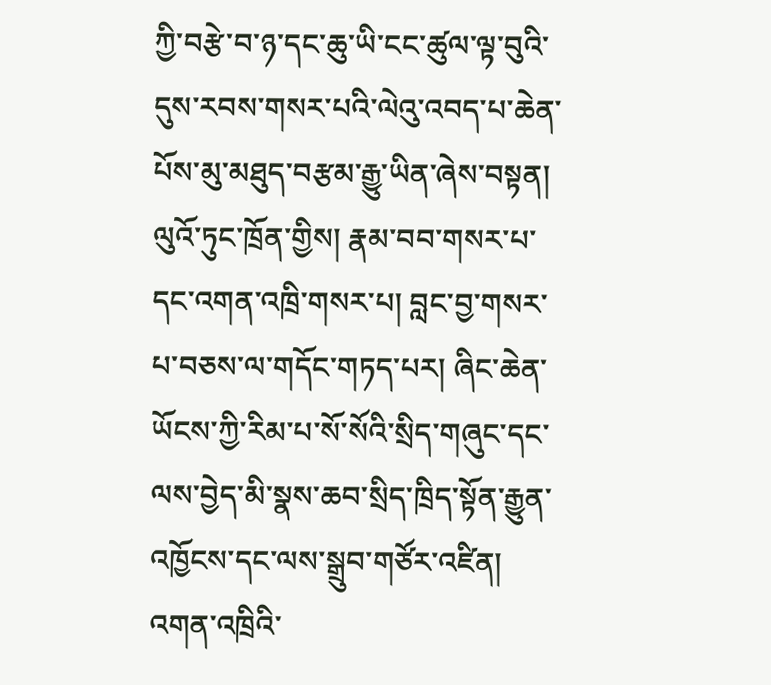ཀྱི་བརྩེ་བ་ཉ་དང་ཆུ་ཡི་ངང་ཚུལ་ལྟ་བུའི་དུས་རབས་གསར་པའི་ལེའུ་འབད་པ་ཆེན་པོས་མུ་མཐུད་བརྩམ་རྒྱུ་ཡིན་ཞེས་བསྟན།
ལུའོ་ཏུང་ཁྲོན་གྱིས། རྣམ་བབ་གསར་པ་དང་འགན་འཁྲི་གསར་པ། བླང་བྱ་གསར་པ་བཅས་ལ་གདོང་གཏད་པར། ཞིང་ཆེན་ཡོངས་ཀྱི་རིམ་པ་སོ་སོའི་སྲིད་གཞུང་དང་ལས་བྱེད་མི་སྣས་ཆབ་སྲིད་ཁྲིད་སྟོན་རྒྱུན་འཁྱོངས་དང་ལས་སྒྲུབ་གཙོར་འཛིན། འགན་འཁྲིའི་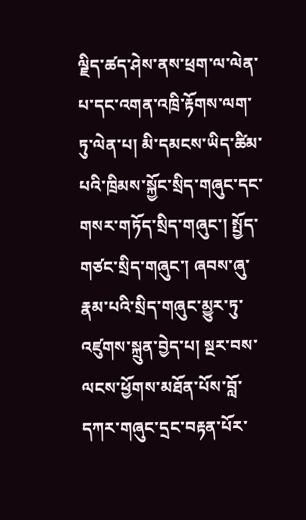ལྗིད་ཚད་ཤེས་ནས་ཕྲག་ལ་ལེན་པ་དང་འགན་འཁྲི་རྟོགས་ལག་ཏུ་ལེན་པ། མི་དམངས་ཡིད་ཚིམ་པའི་ཁྲིམས་སྐྱོང་སྲིད་གཞུང་དང་གསར་གཏོད་སྲིད་གཞུང་། སྤྱོད་གཙང་སྲིད་གཞུང་། ཞབས་ཞུ་རྣམ་པའི་སྲིད་གཞུང་མྱུར་ཏུ་འཛུགས་སྐྲུན་བྱེད་པ། སྔར་བས་ལངས་ཕྱོགས་མཐོན་པོས་བློ་དཀར་གཞུང་དྲང་བརྟན་པོར་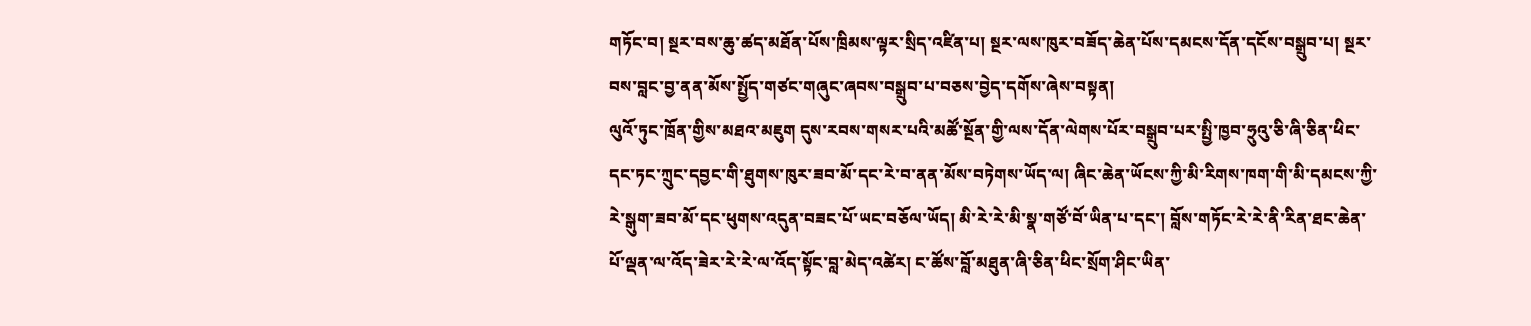གཏོང་བ། སྔར་བས་ཆུ་ཚད་མཐོན་པོས་ཁྲིམས་ལྟར་སྲིད་འཛིན་པ། སྔར་ལས་ཁུར་བཟོད་ཆེན་པོས་དམངས་དོན་དངོས་བསྒྲུབ་པ། སྔར་བས་བླང་བྱ་ནན་མོས་སྤྱོད་གཙང་གཞུང་ཞབས་བསྒྲུབ་པ་བཅས་བྱེད་དགོས་ཞེས་བསྟན།
ལུའོ་ཏུང་ཁྲོན་གྱིས་མཐའ་མཇུག དུས་རབས་གསར་པའི་མཚོ་སྔོན་གྱི་ལས་དོན་ལེགས་པོར་བསྒྲུབ་པར་སྤྱི་ཁྱབ་ཧྲུའུ་ཅི་ཞི་ཅིན་ཕིང་དང་ཏང་ཀྲུང་དབྱང་གི་ཐུགས་ཁུར་ཟབ་མོ་དང་རེ་བ་ནན་མོས་བཏེགས་ཡོད་ལ། ཞིང་ཆེན་ཡོངས་ཀྱི་མི་རིགས་ཁག་གི་མི་དམངས་ཀྱི་རེ་སྒུག་ཟབ་མོ་དང་ཕུགས་འདུན་བཟང་པོ་ཡང་བཅོལ་ཡོད། མི་རེ་རེ་མི་སྣ་གཙོ་བོ་ཡིན་པ་དང་། བློས་གཏོང་རེ་རེ་ནི་རིན་ཐང་ཆེན་པོ་ལྡན་ལ་འོད་ཟེར་རེ་རེ་ལ་འོད་སྟོང་བླ་མེད་འཚེར། ང་ཚོས་བློ་མཐུན་ཞི་ཅིན་ཕིང་སྲོག་ཤིང་ཡིན་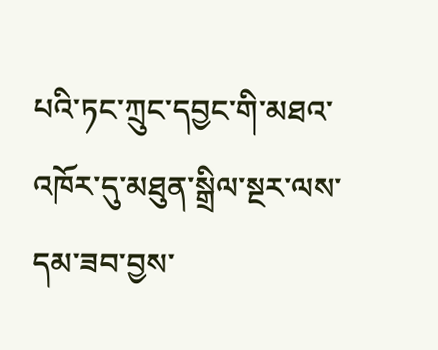པའི་ཏང་ཀྲུང་དབྱང་གི་མཐའ་འཁོར་དུ་མཐུན་སྒྲིལ་སྔར་ལས་དམ་ཟབ་བྱས་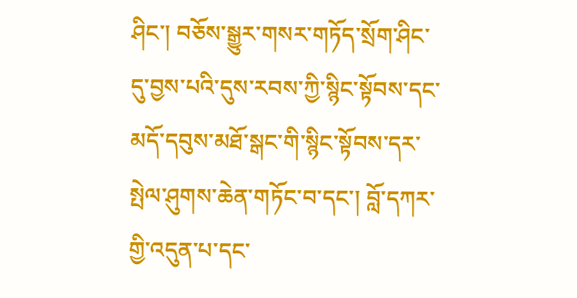ཤིང་། བཅོས་སྒྱུར་གསར་གཏོད་སྲོག་ཤིང་དུ་བྱས་པའི་དུས་རབས་ཀྱི་སྙིང་སྟོབས་དང་མདོ་དབུས་མཐོ་སྒང་གི་སྙིང་སྟོབས་དར་སྤེལ་ཤུགས་ཆེན་གཏོང་བ་དང་། བློ་དཀར་གྱི་འདུན་པ་དང་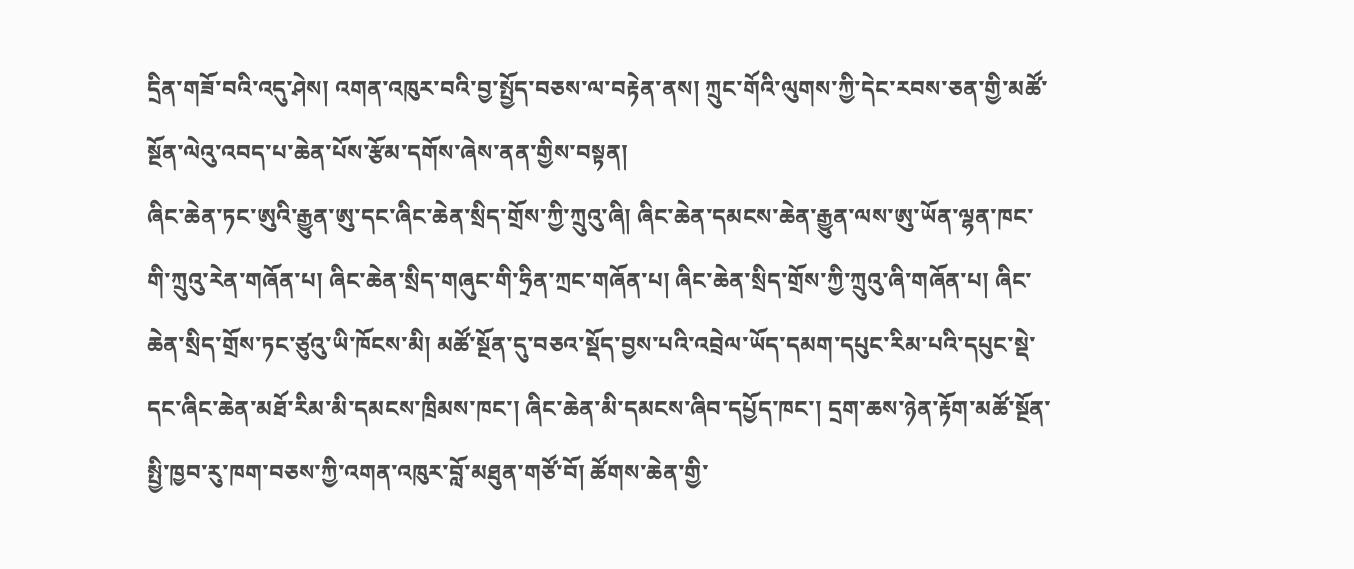དྲིན་གཟོ་བའི་འདུ་ཤེས། འགན་འཁུར་བའི་བྱ་སྤྱོད་བཅས་ལ་བརྟེན་ནས། ཀྲུང་གོའི་ལུགས་ཀྱི་དེང་རབས་ཅན་གྱི་མཚོ་སྔོན་ལེའུ་འབད་པ་ཆེན་པོས་རྩོམ་དགོས་ཞེས་ནན་གྱིས་བསྟན།
ཞིང་ཆེན་ཏང་ཨུའི་རྒྱུན་ཨུ་དང་ཞིང་ཆེན་སྲིད་གྲོས་ཀྱི་ཀྲུའུ་ཞི། ཞིང་ཆེན་དམངས་ཆེན་རྒྱུན་ལས་ཨུ་ཡོན་ལྷན་ཁང་གི་ཀྲུའུ་རེན་གཞོན་པ། ཞིང་ཆེན་སྲིད་གཞུང་གི་ཧྲིན་ཀྲང་གཞོན་པ། ཞིང་ཆེན་སྲིད་གྲོས་ཀྱི་ཀྲུའུ་ཞི་གཞོན་པ། ཞིང་ཆེན་སྲིད་གྲོས་ཏང་ཙུའུ་ཡི་ཁོངས་མི། མཚོ་སྔོན་དུ་བཅའ་སྡོད་བྱས་པའི་འབྲེལ་ཡོད་དམག་དཔུང་རིམ་པའི་དཔུང་སྡེ་དང་ཞིང་ཆེན་མཐོ་རིམ་མི་དམངས་ཁྲིམས་ཁང་། ཞིང་ཆེན་མི་དམངས་ཞིབ་དཔྱོད་ཁང་། དྲག་ཆས་ཉེན་རྟོག་མཚོ་སྔོན་སྤྱི་ཁྱབ་རུ་ཁག་བཅས་ཀྱི་འགན་འཁུར་བློ་མཐུན་གཙོ་བོ། ཚོགས་ཆེན་གྱི་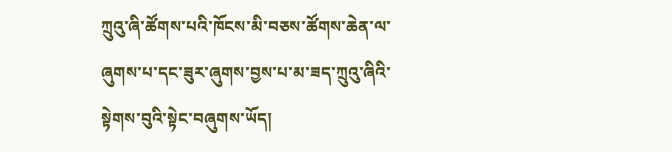ཀྲུའུ་ཞི་ཚོགས་པའི་ཁོངས་མི་བཅས་ཚོགས་ཆེན་ལ་ཞུགས་པ་དང་ཟུར་ཞུགས་བྱས་པ་མ་ཟད་ཀྲུའུ་ཞིའི་སྟེགས་བུའི་སྟེང་བཞུགས་ཡོད།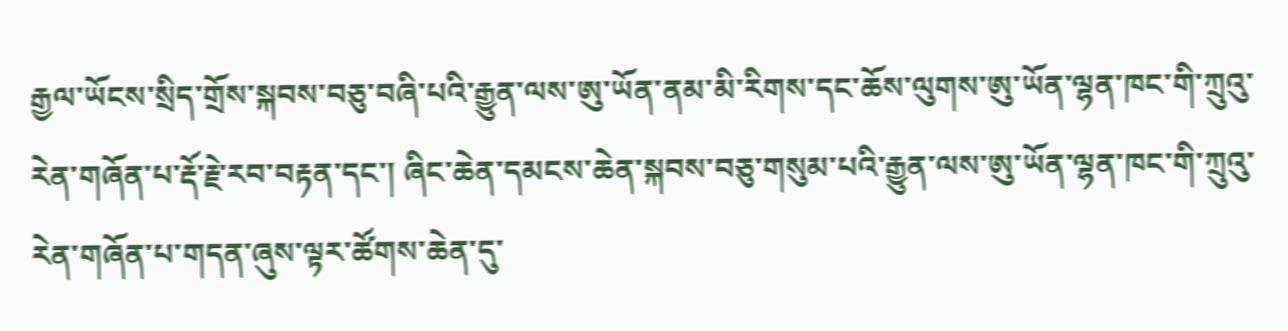རྒྱལ་ཡོངས་སྲིད་གྲོས་སྐབས་བཅུ་བཞི་པའི་རྒྱུན་ལས་ཨུ་ཡོན་ནམ་མི་རིགས་དང་ཆོས་ལུགས་ཨུ་ཡོན་ལྷན་ཁང་གི་ཀྲུའུ་རེན་གཞོན་པ་རྡོ་རྗེ་རབ་བརྟན་དང་། ཞིང་ཆེན་དམངས་ཆེན་སྐབས་བཅུ་གསུམ་པའི་རྒྱུན་ལས་ཨུ་ཡོན་ལྷན་ཁང་གི་ཀྲུའུ་རེན་གཞོན་པ་གདན་ཞུས་ལྟར་ཚོགས་ཆེན་དུ་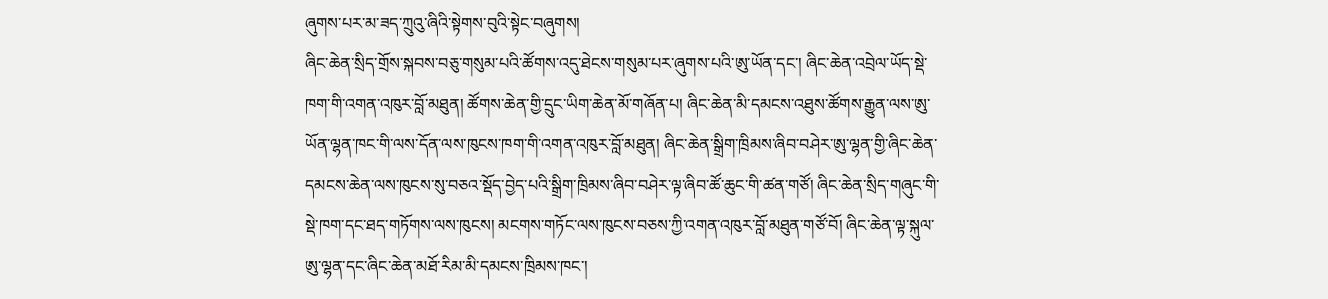ཞུགས་པར་མ་ཟད་ཀྲུའུ་ཞིའི་སྟེགས་བུའི་སྟེང་བཞུགས།
ཞིང་ཆེན་སྲིད་གྲོས་སྐབས་བཅུ་གསུམ་པའི་ཚོགས་འདུ་ཐེངས་གསུམ་པར་ཞུགས་པའི་ཨུ་ཡོན་དང་། ཞིང་ཆེན་འབྲེལ་ཡོད་སྡེ་ཁག་གི་འགན་འཁུར་བློ་མཐུན། ཚོགས་ཆེན་གྱི་དྲུང་ཡིག་ཆེན་མོ་གཞོན་པ། ཞིང་ཆེན་མི་དམངས་འཐུས་ཚོགས་རྒྱུན་ལས་ཨུ་ཡོན་ལྷན་ཁང་གི་ལས་དོན་ལས་ཁུངས་ཁག་གི་འགན་འཁུར་བློ་མཐུན། ཞིང་ཆེན་སྒྲིག་ཁྲིམས་ཞིབ་བཤེར་ཨུ་ལྷན་གྱི་ཞིང་ཆེན་དམངས་ཆེན་ལས་ཁུངས་སུ་བཅའ་སྡོད་བྱེད་པའི་སྒྲིག་ཁྲིམས་ཞིབ་བཤེར་ལྟ་ཞིབ་ཚོ་ཆུང་གི་ཚན་གཙོ། ཞིང་ཆེན་སྲིད་གཞུང་གི་སྡེ་ཁག་དང་ཐད་གཏོགས་ལས་ཁུངས། མངགས་གཏོང་ལས་ཁུངས་བཅས་ཀྱི་འགན་འཁུར་བློ་མཐུན་གཙོ་བོ། ཞིང་ཆེན་ལྟ་སྐུལ་ཨུ་ལྷན་དང་ཞིང་ཆེན་མཐོ་རིམ་མི་དམངས་ཁྲིམས་ཁང་།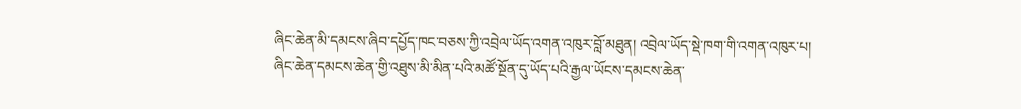ཞིང་ཆེན་མི་དམངས་ཞིབ་དཔྱོད་ཁང་བཅས་ཀྱི་འབྲེལ་ཡོད་འགན་འཁུར་བློ་མཐུན། འབྲེལ་ཡོད་སྡེ་ཁག་གི་འགན་འཁུར་པ། ཞིང་ཆེན་དམངས་ཆེན་གྱི་འཐུས་མི་མིན་པའི་མཚོ་སྔོན་དུ་ཡོད་པའི་རྒྱལ་ཡོངས་དམངས་ཆེན་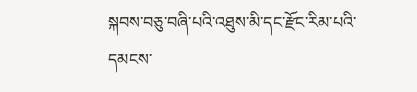སྐབས་བཅུ་བཞི་པའི་འཐུས་མི་དང་རྫོང་རིམ་པའི་དམངས་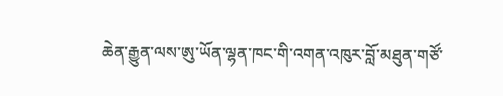ཆེན་རྒྱུན་ལས་ཨུ་ཡོན་ལྷན་ཁང་གི་འགན་འཁུར་བློ་མཐུན་གཙོ་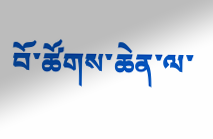བོ་ཚོགས་ཆེན་ལ་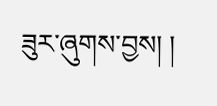ཟུར་ཞུགས་བྱས། །